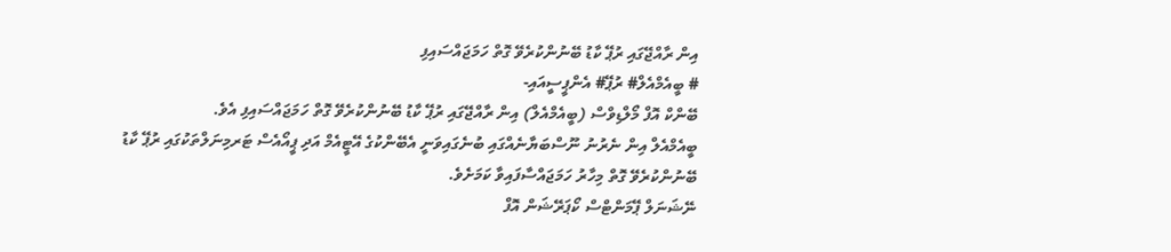އިން ރާއްޖޭގައި ރުޕޭ ކާޑު ބޭނުންކުރެވޭ ގޮތް ހަމަޖައްސައިފި
# ބީއެމްއެލް# ރުޕޭ# އެންޕީސީއައި-
ބޭންކް އޮފް މޯލްޑިވްސް (ބީއެމްއެލް) އިން ރާއްޖޭގައި ރުޕޭ ކާޑު ބޭނުންކުރެވޭ ގޮތް ހަމަޖައްސައިފި އެވެ.
ބީއެމްއެލް އިން ނެރުނު ނޫސްބަޔާނެއްގައި ބުނެގައިވަނީ އެބޭންކުގެ އޭޓީއެމް އަދި ޕީއޯއެސް ޓަރމިނަލްތަކުގައި ރުޕޭ ކާޑު ބޭނުންކުރެވޭ ގޮތް މިހާރު ހަމަޖައްސާފައިވާ ކަމަށެވެ.
ނޭޝަނަލް ޕޭމަންޓްސް ކޯޕަރޭޝަން އޮފް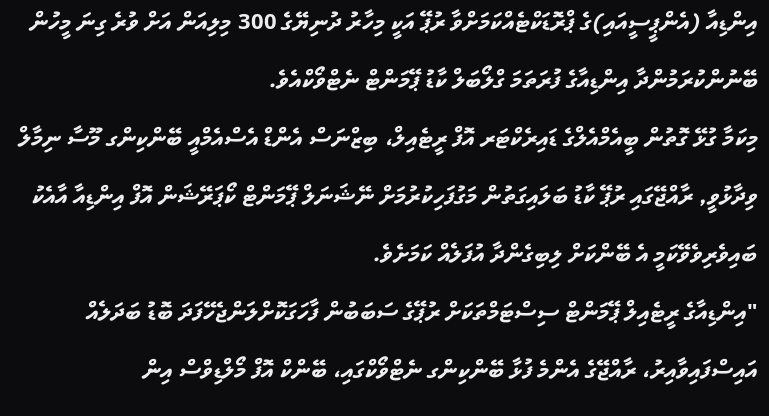އިންޑިއާ (އެންޕީސީއައި)ގެ ޕްރޮޑަކްޓެއްކަމަށްވާ ރުޕޭ އަކީ މިހާރު ދުނިޔޭގެ 300 މިލިއަން އަށް ވުރެ ގިނަ މީހުން ބޭނުންކުރަމުންދާ އިންޑިއާގެ ފުރަތަމަ ގްލޯބަލް ކާޑު ޕޭމަންޓް ނެޓްވޯކްއެވެ.
މިކަމާ ގުޅޭ ގޮތުން ބީއެމްއެލްގެ ޑައިރެކްޓަރ އޮފް ރީޓެއިލް، ބިޒްނަސް އެންޑް އެސްއެމްއީ ބޭންކިންގ މޫސާ ނިމާލް ވިދާޅުވީ, ރާއްޖޭގައި ރުޕޭ ކާޑު ބަލައިގަތުން މަގުފަހިކުރުމަށް ނޭޝަނަލް ޕޭމަންޓް ކޯޕަރޭޝަން އޮފް އިންޑިއާ އާއެކު ބައިވެރިވެވޭކަމީ އެ ބޭންކަށް ލިބިގެންދާ އުފަލެއް ކަމަށެވެ.
"އިންޑިއާގެ ރީޓެއިލް ޕޭމަންޓް ސިސްޓަމްތަކަށް ރުޕޭގެ ސަބަބުން ފާހަގަކޮށްލަންޖެހޭފަދަ ބޮޑު ބަދަލެއް އައިސްފައިވާއިރު، ރާއްޖޭގެ އެންމެ ފުޅާ ބޭންކިންގ ނެޓްވޯކްގައި، ބޭންކް އޮފް މޯލްޑިވްސް އިން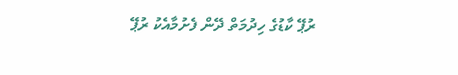ރުޕޭ ކާޑުގެ ހިދުމަތް ދޭން ފެށުމާއެކު ރުޕޭ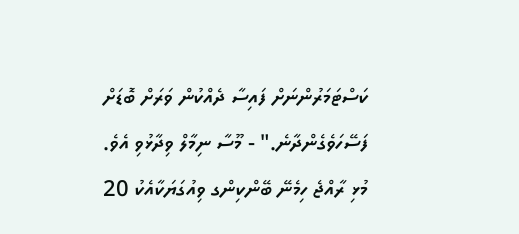ކަސްޓަމަރުންނަށް ފައިސާ ދެއްކުން ވަރަށް ބޮޑަށް ފަސޭހަވެގެންދާނެ." - މޫސާ ނިމާލް ވިދާޅުވި އެވެ.
މުޅި ރާއްޖެ ހިމެނޭ ބޭންކިންގ ވިއުގަޔަކާއެކު 20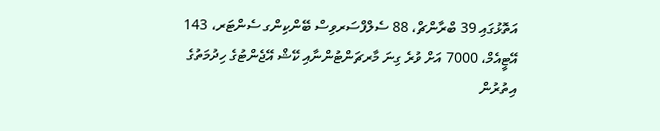އަތޮޅުގައި 39 ބްރާންޗް، 88 ސެލްފްސަރވިސް ބޭންކިންގ ސެންޓަރ، 143 އޭޓީއެމް، 7000 އަށް ވުރެ ގިނަ މާރޗަންޓުންނާއި ކޭޝް އޭޖެންޓުގެ ހިދުމަތުގެ އިތުރުން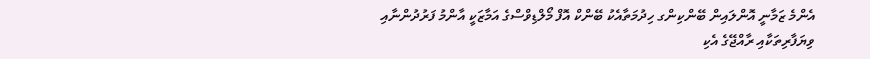އެންމެ ޒަމާނީ އޮންލައިން ބޭންކިންގ ހިދުމަތާއެކު ބޭންކް އޮފް މޯލްޑިވްސްގެ އަމާޒަކީ އާންމު ފަރުދުންނާއި ވިޔަފާރިތަކާއި ރާއްޖޭގެ އެކި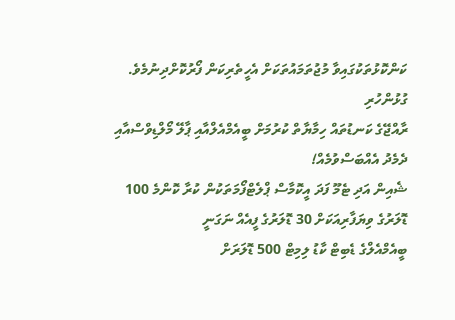ކަންކޮޅުތަކުގައިވާ މުޖުތަމައުތަކަށް އެހީތެރިކަން ފޯރުކޮށްދިނުމެވެ.
ގުޅުންހުރި
ރާއްޖޭގެ ކަނޑުތައް ހިމާޔާތް ކުރުމަށް ބީއެމްއެލްއާއި ޕާލޭ މޯލްޑިވްސްއާއި ދެމެދު އެއްބަސްވުމެއް!
ޝެއިން އަދި ޓެމޫ ފަދަ އީކޮމާސް ޕްލެޓްފޯމަތަކުން ކުރާ ކޮންމެ 100 ޑޮލަރުގެ ވިޔަފާރިއަކަށް 30 ޑޮލަރުގެ ފީއެއް ނަގަނީ
ބީއެމްއެލްގެ ޑެބިޓް ކާޑު ލިމިޓް 500 ޑޮލަރަށް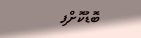ބޮޑުކޮށްފި